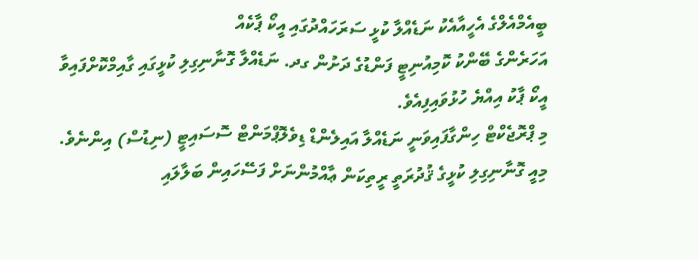ބީއެމްއެލްގެ އެހީއާއެކު ނަޑެއްލާ ކުޅީ ސަރަހައްދުގައި އީކޯ ޕާކެއް
އަހަރެންގެ ބޭންކު ކޮމިއުނިޓީ ފަންޑުގެ ދަށުން ގދ. ނަޑެއްލާ ގޮނާނިގިލި ކުޅީގައި ގާއިމްކޮށްފައިވާ އީކޯ ޕާކު އިއްޔެ ހުޅުވައިފިއެވެ.
މި ޕްރޮޖެކްޓް ހިންގާފައިވަނީ ނަޑެއްލާ އައިލެންޑް ޑިވެލޮޕްމަންޓް ސޮސައިޓީ (ނިޑުސް) އިންނެވެ. މިއީ ގޮނާނިގިލި ކުޅީގެ ޤުދުރަތީ ރީތިކަން ޢާއްމުންނަށް ފަސޭހައިން ބަލާލައި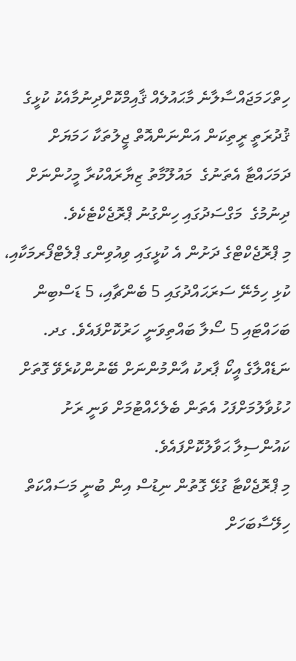ހިތްހަމަޖައްސާލާނެ މާޙައުލެއް ޤާއިމްކޮށްދިނުމާއެކު ކުޅީގެ ޤުދުރަތީ ރީތިކަން އަންނަންއޮތް ޖީލުތަކާ ހަމަޔަށް ދަމަހައްޓާ އެތަނުގެ  މައުލޫމާތު ޒިޔާރައްކުރާ މީހުންނަށް ދިނުމުގެ  މަގްސަދުގައި ހިންގުނު ޕްރޮޖެކްޓެކެވެ.
މި ޕްރޮޖެކްޓްގެ ދަށުން އެ ކުޅީގައި ވިއުވިންގ ޕްލެޓްފޯރމަކާއި، ކުޅި ހިމެނޭ ސަރަޙައްދުގައި 5 ބެންޗާއި، 5 ޑަސްބިން ބަހައްޓައި 5 ސޯލާ ބައްތިވަނީ ހަރުކޮށްފައެވެ. ގދ. ނަޑެއްލާގެ އީކޯ ޕާރކު އާންމުންނަށް ބޭނުންކުރެވޭ ގޮތަށް ހުޅުވާލުމަށްފަހު އެތަން ބެލެހެއްޓުމަށް ވަނީ ރަށު ކައުންސިލާ ޙަވާލުކޮށްފައެވެ.
މި ޕްރޮޖެކްޓާ ގުޅޭ ގޮތުން ނިޑުސް އިން ބުނީ މަސައްކަތް ހިލޭސާބަހަށް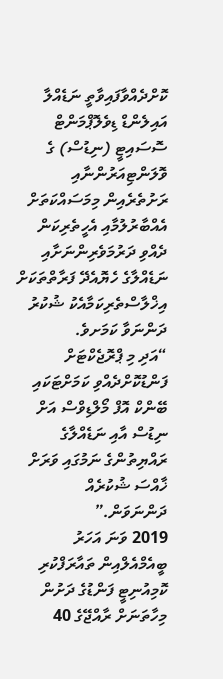ކޮށްދެއްވާފައިވާތީ ނަޑެއްލާ އައިލެންޑް ޑިވެލޮޕްމަންޓް ސޮސައިޓީ (ނިޑުސް) ގެ ވޮލަންޓިއަރުންނާއި ރަށުތެރެއިން މިމަސައްކަތަށް އެއްބާރުލުމާއި އެހީތެރިކަން ދެއްވި ދަރުމަވެރިންނަށާއި ނަޑެއްލާގެ ހެޔޮއެދޭ ފަރާތްތަކަށް އިޚްލާސްތެރިކަމާއެކު ޝުކުރު ދަންނަވާ ކަމަށވެ.
“އަދި މި ޕްރޮޖެކްޓަށް ފަންޑުކޮށްދެއްވި ކަމަށްޓަކައި ބޭންކް އޮފް މޯލްޑިވްސް އަށް ނިޑުސް އާއި ނަޑެއްލާގެ ރައްޔިތުންގެ ނަމުގައި ވަރަށް ޚާއްސަ ޝުކުރެއް ދަންނަވަން.”
2019 ވަނަ އަހަރު ބީއެމްއެލްއިން ތައާރަފްކުރި ކޮމިއުނިޓީ ފަންޑުގެ ދަށުން މިހާތަނަށް ރާއްޖޭގެ 40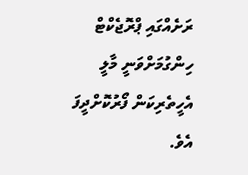ރަށެއްގައި ޕްރޮޖެކްޓް ހިންގުމަށްވަނީ މާލީ އެހީތެރިކަން ފޯރުކޮށްދީފަ އެވެ.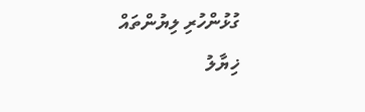ގުޅުންހުރި ލިޔުންތައް
ޚިޔާލު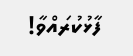ފާޅުކުރައްވާ!